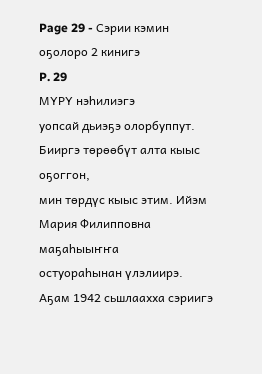Page 29 - Сэрии кэмин оҕолоро 2 кинигэ
P. 29
МҮРҮ нэһилиэгэ
уопсай дьиэҕэ олорбуппут. Бииргэ төрөөбүт алта кыыс оҕоггон,
мин төрдүс кыыс этим. Ийэм Мария Филипповна маҕаһыыҥҥа
остуораһынан үлэлиирэ.
Аҕам 1942 сьшлаахха сэриигэ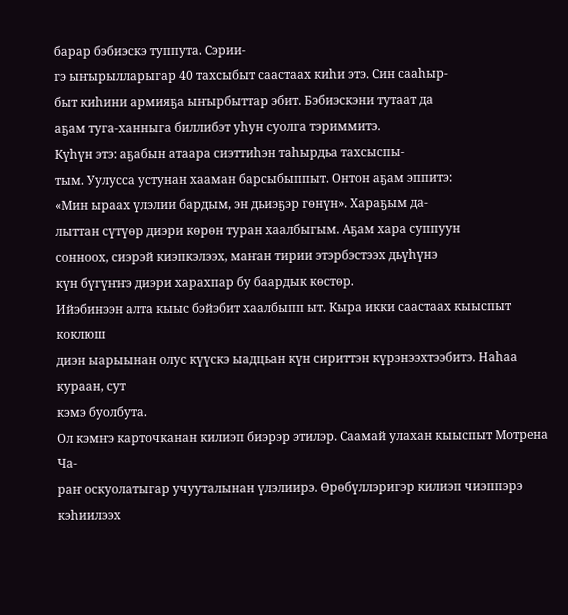барар бэбиэскэ туппута. Сэрии-
гэ ыҥырылларыгар 40 тахсыбыт саастаах киһи этэ. Син сааһыр-
быт киһини армияҕа ыҥырбыттар эбит. Бэбиэскэни тутаат да
аҕам туга-ханныга биллибэт уһун суолга тэриммитэ.
Күһүн этэ: аҕабын атаара сиэттиһэн таһырдьа тахсыспы-
тым. Уулусса устунан хааман барсыбыппыт. Онтон аҕам эппитэ:
«Мин ыраах үлэлии бардым, эн дьиэҕэр гөнүн». Хараҕым да-
лыттан сүтүөр диэри көрөн туран хаалбыгым. Аҕам хара суппуун
сонноох, сиэрэй киэпкэлээх, маҥан тирии этэрбэстээх дьүһүнэ
күн бүгүҥҥэ диэри харахпар бу баардык көстөр.
Ийэбинээн алта кыыс бэйэбит хаалбыпп ыт. Кыра икки саастаах кыыспыт коклюш
диэн ыарыынан олус күүскэ ыадцьан күн сириттэн күрэнээхтээбитэ. Наһаа кураан, сут
кэмэ буолбута.
Ол кэмҥэ карточканан килиэп биэрэр этилэр. Саамай улахан кыыспыт Мотрена Ча-
раҥ оскуолатыгар учууталынан үлэлиирэ. Өрөбүллэригэр килиэп чиэппэрэ кэһиилээх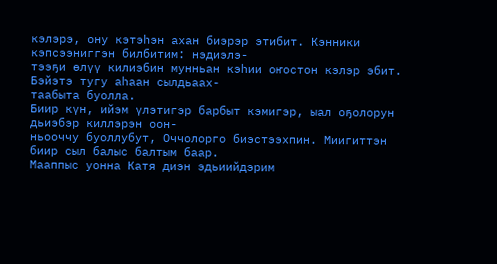кэлэрэ, ону кэтэһэн ахан биэрэр этибит. Кэнники кэпсээниггэн билбитим: нэдиэлэ-
тээҕи өлүү килиэбин мунньан кэһии оҥостон кэлэр эбит. Бэйэтэ тугу аһаан сылдьаах-
таабыта буолла.
Биир күн, ийэм үлэтигэр барбыт кэмигэр, ыал оҕолорун дьиэбэр киллэрэн оон-
ньооччу буоллубут, Оччолорго биэстээхпин. Миигиттэн биир сыл балыс балтым баар.
Мааппыс уонна Катя диэн эдьиийдэрим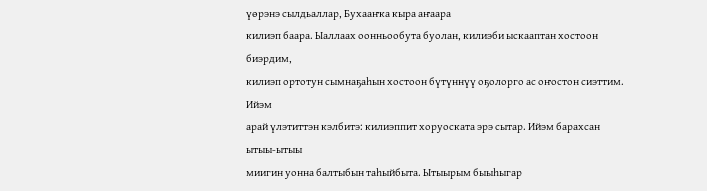үөрэнэ сылдьаллар, Бухааҥка кыра аҥаара
килиэп баара. Ыаллаах оонньообута буолан, килиэби ыскааптан хостоон биэрдим,
килиэп ортотун сымнаҕаһын хостоон бүтүннүү оҕолорго ас оҥостон сиэттим. Ийэм
арай үлэтиттэн кэлбитэ: килиэппит хоруоската эрэ сытар. Ийэм барахсан ытыы-ытыы
миигин уонна балтыбын таһыйбыта. Ытыырым быыһыгар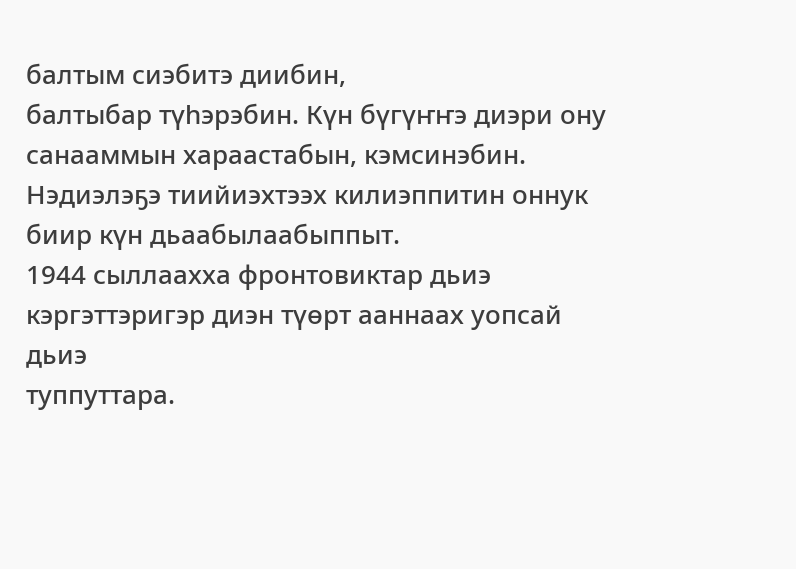балтым сиэбитэ диибин,
балтыбар түһэрэбин. Күн бүгүҥҥэ диэри ону санааммын хараастабын, кэмсинэбин.
Нэдиэлэҕэ тиийиэхтээх килиэппитин оннук биир күн дьаабылаабыппыт.
1944 сыллаахха фронтовиктар дьиэ кэргэттэригэр диэн түөрт ааннаах уопсай дьиэ
туппуттара.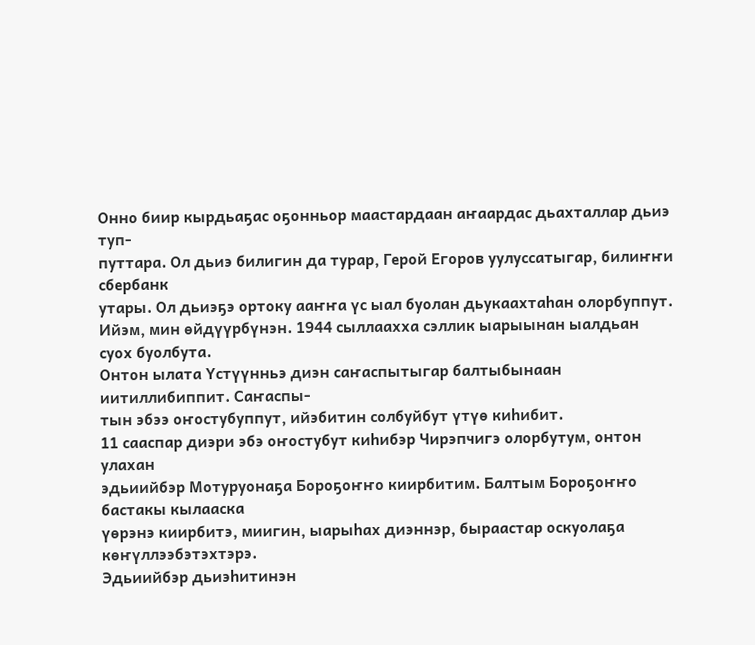Онно биир кырдьаҕас оҕонньор маастардаан аҥаардас дьахталлар дьиэ туп-
путтара. Ол дьиэ билигин да турар, Герой Егоров уулуссатыгар, билиҥҥи сбербанк
утары. Ол дьиэҕэ ортоку ааҥҥа үс ыал буолан дьукаахтаһан олорбуппут.
Ийэм, мин өйдүүрбүнэн. 1944 сыллаахха сэллик ыарыынан ыалдьан суох буолбута.
Онтон ылата Үстүүнньэ диэн саҥаспытыгар балтыбынаан иитиллибиппит. Саҥаспы-
тын эбээ оҥостубуппут, ийэбитин солбуйбут үтүө киһибит.
11 сааспар диэри эбэ оҥостубут киһибэр Чирэпчигэ олорбутум, онтон улахан
эдьиийбэр Мотуруонаҕа Бороҕоҥҥо киирбитим. Балтым Бороҕоҥҥо бастакы кылааска
үөрэнэ киирбитэ, миигин, ыарыһах диэннэр, быраастар оскуолаҕа көҥүллээбэтэхтэрэ.
Эдьиийбэр дьиэһитинэн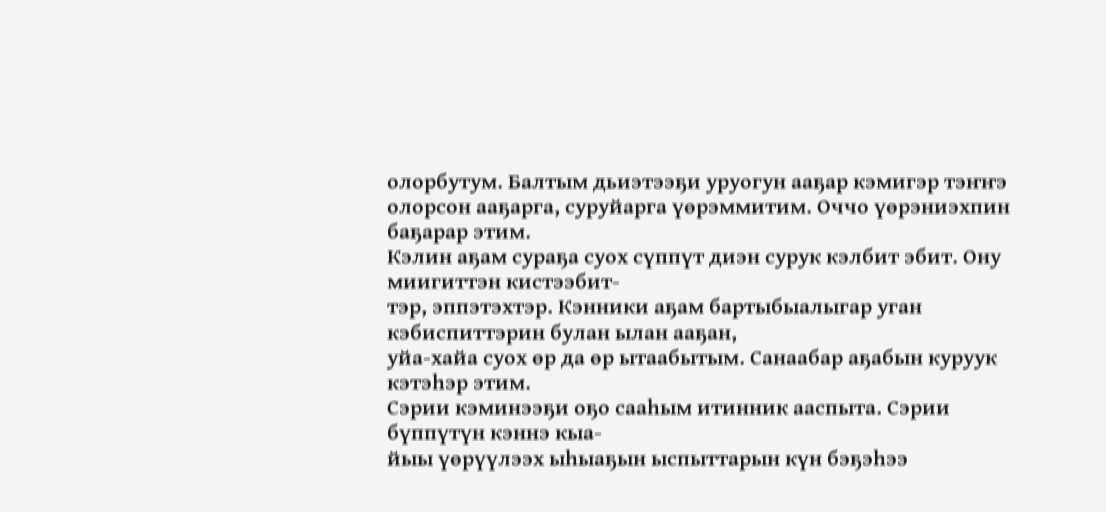олорбутум. Балтым дьиэтээҕи уруогун ааҕар кэмигэр тэҥҥэ
олорсон ааҕарга, суруйарга үөрэммитим. Оччо үөрэниэхпин баҕарар этим.
Кэлин аҕам сураҕа суох сүппүт диэн сурук кэлбит эбит. Ону миигиттэн кистээбит-
тэр, эппэтэхтэр. Кэнники аҕам бартыбыалыгар уган кэбиспиттэрин булан ылан ааҕан,
уйа-хайа суох өр да өр ытаабытым. Санаабар аҕабын куруук кэтэһэр этим.
Сэрии кэминээҕи оҕо сааһым итинник ааспыта. Сэрии бүппүтүн кэннэ кыа-
йыы үөрүүлээх ыһыаҕын ыспыттарын күн бэҕэһээ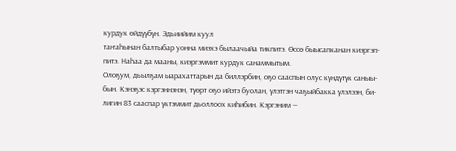курдук өйдүүбүн. Эдьиийим куул
таҥаһынан балтыбар уонна миэхэ былаачыйа тикпитэ. Өссө быысапканан киэргэп-
питэ. Наһаа да мааны, киэргэммит курдук санаммытым.
Олоҕум, дьылҕам ыарахаттарын да биллэрбин, оҕо сааспын олус күндүтүк саныы-
бын. Кэнэҕэс кэргэннэнэн, түөрт оҕо ийэтэ буолан, үлэтгэн чаҕыйбакка үлэлээн, би-
лигин 83 сааспар үктэммит дьоллоох киһибин. Кэргэним —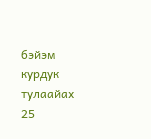бэйэм курдук тулаайах
25